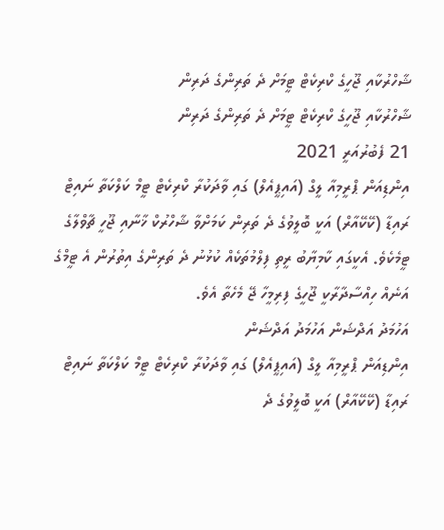ޝާހްރުކާއި ޖޫހީގެ ކްރިކެޓް ޓީމަށް ދެ ތަރިންގެ ދަރިން
ޝާހްރުކާއި ޖޫހީގެ ކްރިކެޓް ޓީމަށް ދެ ތަރިންގެ ދަރިން
21 ފެބުރުއަރީ 2021
އިންޑިއަން ޕްރީމިއާ ލީގް (އައިޕީއެލް) ގައި ވާދަކުރާ ކްރިކެޓް ޓީމް ކަލްކަތާ ނައިޓް ރައިޑާ (ކޭކޭއާރް) އަކީ ބޮލީވުގެ ދެ ތަރިން ކަމަށްވާ ޝާހްރުކް ޚާނާއި ޖޫހީ ޗާވްލާގެ ޓީމެކެވެ. އެކީގައި ކާމިޔާބު ރީތި ފިލްމުތަކެއް ކުޅުނު ދެ ތަރިންގެ އިތުރުން އެ ޓީމްގެ އަނެއް ހިއްސާދާރާކީ ޖޫހީގެ ފިރިމީހާ ޖޭ މެހެތާ އެވެ.
އަހުމަދު އަދްޝަން އަހުމަދު އަދްޝަން
އިންޑިއަން ޕްރީމިއާ ލީގް (އައިޕީއެލް) ގައި ވާދަކުރާ ކްރިކެޓް ޓީމް ކަލްކަތާ ނައިޓް ރައިޑާ (ކޭކޭއާރް) އަކީ ބޮލީވުގެ ދެ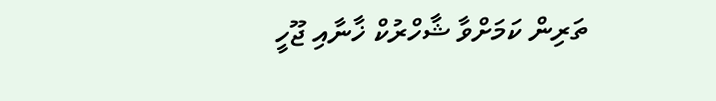ތަރިން ކަމަށްވާ ޝާހްރުކް ޚާނާއި ޖޫހީ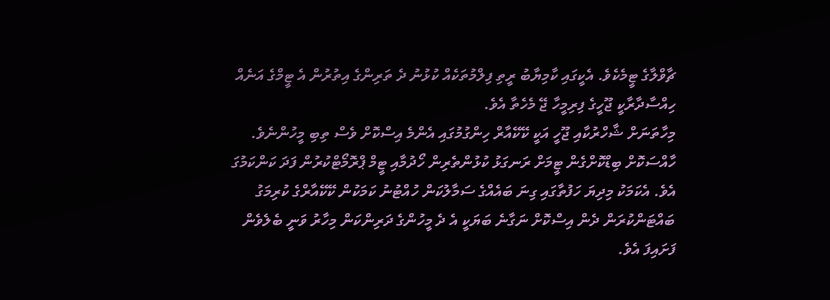ޗާވްލާގެ ޓީމެކެވެ. އެކީގައި ކާމިޔާބު ރީތި ފިލްމުތަކެއް ކުޅުނު ދެ ތަރިންގެ އިތުރުން އެ ޓީމްގެ އަނެއް ހިއްސާދާރާކީ ޖޫހީގެ ފިރިމީހާ ޖޭ މެހެތާ އެވެ.
މިހާތަނަށް ޝާހްރުކާއި ޖޫހީ އަކީ ކޭކޭއާރް ހިންގުމުގައި އެންމެ އިސްކޮށް ވެސް ތިބި މީހުންނެވެ. ހާއްސަކޮށް ބިޑްކޮށްގެން ޓީމަށް ރަނގަޅު ކުޅުންތެރިން ހޯދުމާއި ޓީމް ޕްރޮމޯޓްކުރުން ފަދަ ކަންކަމުގަ އެވެ. އެކަމަކު މިދިޔަ ހަފުތާގައި ގިނަ ބައެއްގެ ސަމާލުކަން ހުއްޓުނު ކަމަކުން ކޭކޭއާރްގެ ކުރިމަގު ބައްޓަންކުރަން ދެން އިސްކޮށް ނަގާނެ ބަޔަކީ އެ ދެ މީހުންގެ ދަރިންކަން މިހާރު ވަނީ ބެލެވެން ފަށައިފަ އެވެ.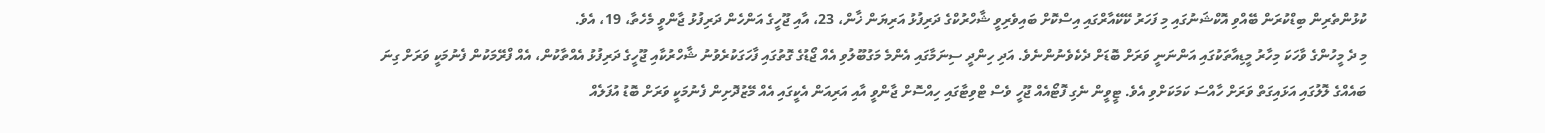ކުޅުންތެރިން ބިޑްކުރަން ބޭއްވި އޮކްޝަނުގައި މި ފަހަރު ކޭކޭއާރްގައި އިސްކޮށް ބައިވެރިވީ ޝާހްރުކްގެ ދަރިފުޅު އަރިޔަން ޚާން، 23، އާއި ޖޫހީގެ އަންހެން ދަރިފުޅު ޖާންވީ މެހެތާ، 19، އެވެ.
މި ދެ މީހުންގެ ވާހަކަ މިހާރު މީޑިއާތަކުގައި އަންނަނީ ވަރަށް ބޮޑަށް ދެކެވެނުންނެވެ. އަދި ހިންދީ ސިނަމާގައި އެންމެ މަގުބޫލުވި އެއް ޖޯޑުގެ ގޮތުގައި ފާހަގަކުރެވުނު ޝާހްރުކާއި ޖޫހީގެ ދަރިފުޅު އެއްތާކުން، އެއް ފްރޭމަކުން ފެނުމަކީ ވަރަށް ގިނަ ބައެއްގެ ލޮލުގައި އަޅައިގަތް ވަރަށް ހާއްސަ ކަމަކަށްވި އެވެ. ޓީވީން ނެގި ފޮޓޯއެއް ޖޫހީ ވެސް ޓްވިޓާގައި ހިއްސޮށް ޖާންވީ އާއި އަރިއަން އެކީގައި އެއް މޭޒުދޮށިން ފެނުމަކީ ވަރަށް ބޮޑު އުފަލެއް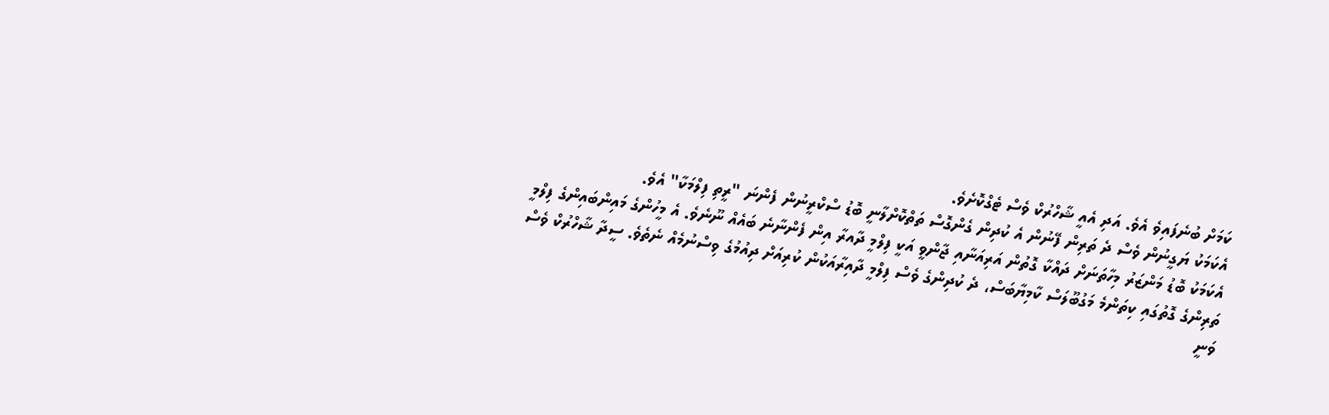ކަމަށް ބުނެފައިވެ އެވެ. އަދި އެއީ ޝާހްރުކް ވެސް ޓެގްކޮށެވެ.
އެކަމަކު ޔަގީނުން ވެސް ދެ ތަރިން ފޭނުން އެ ކުދިން ގެންގޮސް ތަތްކޮށްލާނީ ބޮޑު ސްކްރީނުން ފެންނަ "ރީތި ފިލްމަކާ" އެވެ.
އެކަމަކު ބޮޑު މަންޒަރު މިހާތަނަށް ދައްކާ ގޮތުން އަރިއަނާއި ޖާންވީ އަކީ ފިލްމީ ދާއރާ އިން ފެންނާނެ ބައެއް ނޫނެވެ. އެ މީހުންގެ މައިންބައިންގެ ފިލްމީ ތަރިންގެ ގޮތުގައި ކިތަންމެ މަގުބޫލަސް ކާމިޔާބަސް، ދެ ކުދިންގެ ވެސް ފިލްމީ ދާއިރާއަކުން ކުރިއަށް ދިއުމުގެ ވިސްނުމެއް ނެތެވެ. ސީދާ ޝާހްރުކް ވެސް ވަނީ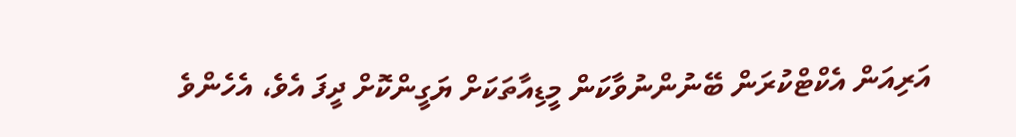އަރިއަން އެކްޓްކުރަން ބޭނުންނުވާކަން މީޑިއާތަކަށް ޔަގީންކޮށް ދީފަ އެވެ، އެހެންވެ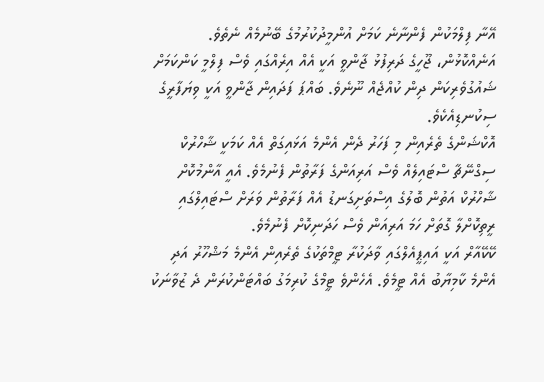އޭނާ ފިލްމަކުން ފެންނާނެ ކަމަށް އުންމީދުކުރުމުގެ ބޭނުމެއް ނެތެވެ.
އަނެއްކޮޅުން، ޖޫހީގެ ދަރިފުޅު ޖާންވީ އަކީ އެއް އިރެއްގައި ވެސް ފިލްމީ ކަންކަމަށް ޝައުގުވެރިކަން ދިން ކުއްޖެއް ނޫނެވެ. ބައްޕަ ފަދައިން ޖާންވީ އަކީ ވިޔަފާރީގެ ސިކުނޑިއެކެވެ.
އޮކްޝަންގެ ތެރެއިން މި ފަހަރު ދެން އެންމެ އަޅައިގަތް އެއް ކަމަކީ ޝާހްރުކް ސިގްނޭޗާ ސްޓައިލެއް ވެސް އަރިއަންގެ ފަރާތުން ފެނުމެވެ. އެއީ އާންމުކޮށް ޝާހްރުކް އަތުން ބޮލުގެ އިސްތަށިގަނޑު އެއް ފަރާތުން ވަރަށް ސްޓައިލްގައި ރީތިކޮށްލާ ގޮތަށް ހަމަ އަރިއަން ވެސް ހަދަނިކޮށް ފެނުމެވެ.
ކޭކޭއާރް އަކީ އައިޕީއެލްގައި ވާދަކުރާ ޓީމްތަކުގެ ތެރެއިން އެންމެ މަޝްހޫރު އަދި އެންމެ ކާމިޔާބު އެއް ޓީމެވެ. އެހެންވެ ޓީމްގެ ކުރިމަގު ބައްޓަންކުރަން ދެ ޒުވާނަކު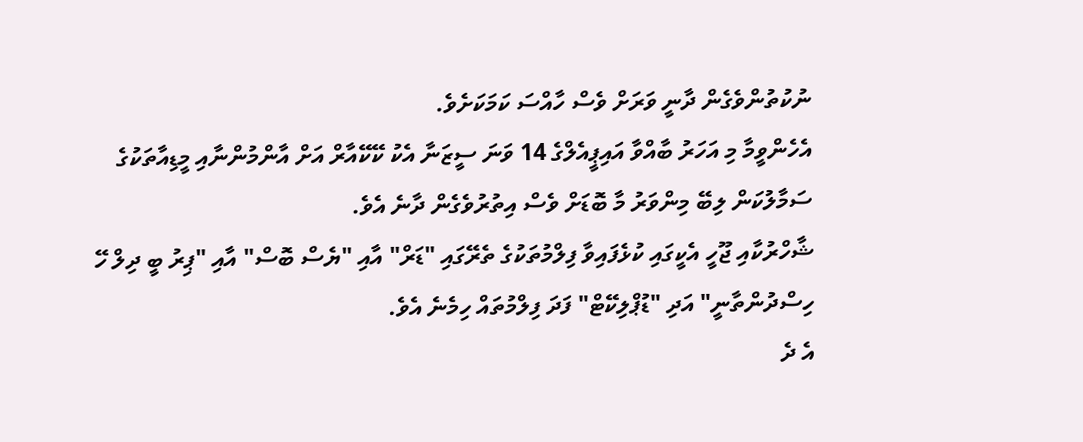ނުކުތުންވެގެން ދާނީ ވަރަށް ވެސް ހާއްސަ ކަމަކަށެވެ.
އެހެންވީމާ މި އަހަރު ބާއްވާ އައިޕީއެލްގެ 14 ވަނަ ސީޒަނާ އެކު ކޭކޭއާރް އަށް އާންމުންނާއި މީޑިއާތަކުގެ ސަމާލުކަން ލިބޭ މިންވަރު މާ ބޮޑަށް ވެސް އިތުރުވެގެން ދާނެ އެވެ.
ޝާހްރުކާއި ޖޫހީ އެކީގައި ކުޅެފައިވާ ފިލްމުތަކުގެ ތެރޭގައި "ޑަރް" އާއި "ޔެސް ބޮސް" އާއި "ޕިރު ބީ ދިލް ހޭ ހިސްދުންތާނީ" އަދި "ޑުޕްލިކޭޓް" ފަދަ ފިލްމުތައް ހިމެނެ އެވެ.
އެ ދެ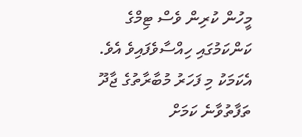މީހުން ކުރިން ވެސް ޓިމްގެ ކަންކަމުގައި ހިއްސާވެފައިވެ އެވެ. އެކަމަކު މި ފަހަރު މުބާރާތުގެ ޖާދޫ ތަފާތުވާނެ ކަމަށް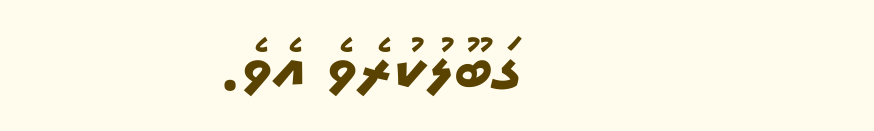ގަބޫލުކުރެވެ އެވެ.